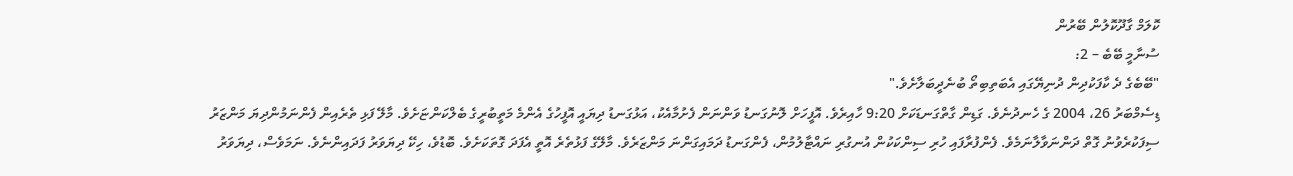ކޮލަމް ގާދޫކޮލުން ބޭރުން
ސުނާމީ ބޭބެ – 2:
"ބޭބެގެ ދެ ކާފަކުދިން ދުނިޔޭގައި އެބަތިބިތޯ ބުނެދީބަލާށެވެ."
ޑިސެމްބަރު 26، 2004 ގެ ހެނދުނެވެ. ގަޑިން ގާތްގަނޑަކަށް 9:20 ހާއިރެވެ. އޮފީހަށް ލޮނުގަނޑު ވަންނަން ފެށުމާއެކު، އަޅުގަނޑު ދިޔައީ އޮފީހުގެ އެންމެ މަތީބުރީގެ ބެލްކަންޏަށެވެ. މާލޭ ފަޅި ތެރެއިން ފެންނަމުންދިޔަ މަންޒަރު ސިފަކުރެވުނު ގޮތް ދަންނަވާލާނަމެވެ. ފެންފުރާފައި ހުރި ސިންކަކުން އުނގުރި ނައްޓާލުމުން، ފެންގަނޑު ދަމައިގަންނަ މަންޒަރެވެ. މާލޭގެ ފަޅުތެރެ އޮތީ އެފަދަ ގޮތަކަށެވެ. ބޮޑުވެ، ހިކޭ ދިޔަވަރު ފަދައިންނެވެ. ނަމަވެސް، ދިޔަވަރު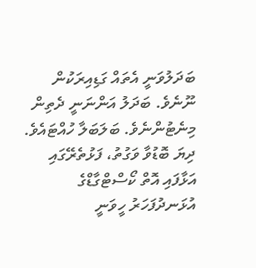ބަދަލުވަނީ އެތައް ގަޑިއިރަކުން ނޫނެވެ. ބަދަލު އަންނަނީ ދެތިން މިނެޓުންނެވެ. ބަލަބަލާ ހުއްޓައެވެ. ދިޔަ ބޮޑުވާ ވަގުތު، ފަޅުތެރޭގައި އަޅާފައި އޮތް ކޯސްޓްގާޑްގެ އުޅަނދުފަހަރު ހީވަނީ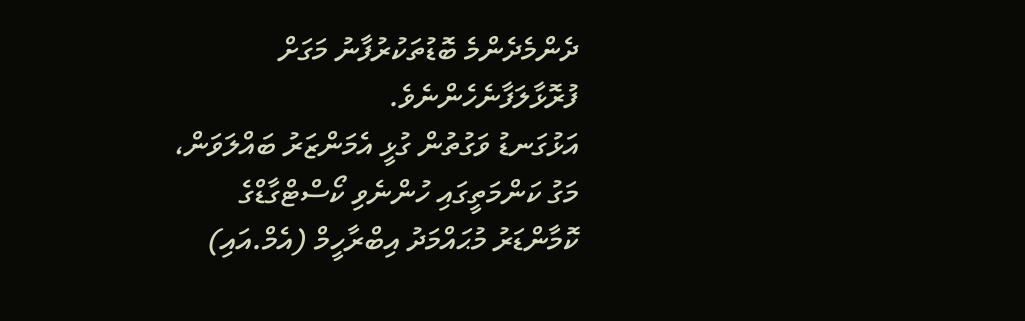ދެންމެދެންމެ ބޮޑުތަކުރުފާނު މަގަށް ފުރޮޅާލަފާނެހެންނެވެ.
އަޅުގަނޑު ވަގުތުން ގުޅީ އެމަންޒަރު ބައްލަވަން، މަގު ކަންމަތީގައި ހުންނެވި ކޯސްޓްގާޑްގެ ކޮމާންޑަރު މުޙައްމަދު އިބްރާހީމް (އެމް.އައި)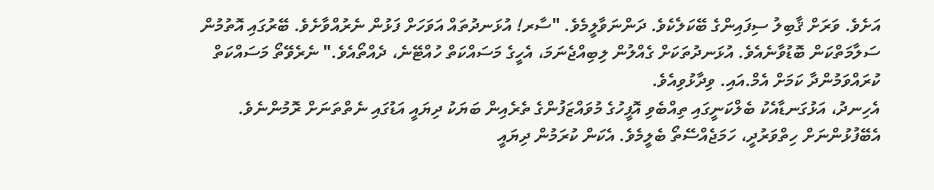އަށެވެ. ވަރަށް ޤާބިލު ސިފައިންގެ ބޭކަލެކެވެ. ދަންނަވާލީމެވެ. "ސާރ! އުޅަނދުތައް އަވަހަށް ފަޅުން ނެރުއްވާށެވެ. ބޭރުގައި އޮތުމުން ސަލާމަތްކަން ބޮޑުވާނެއެވެ. އުޅަނދުތަކަށް ގެއްލުން ލިބިއްޖެނަމަ، އެހީގެ މަސައްކަތް ހުއްޓޭނެ، ދެއްތޯއެވެ." ނެރެވޭތޯ މަސައްކަތް ކުރައްވަމުންދާ ކަމަށް އެމް.އައި. ވިދާޅުވިއެވެ.
އެހިނދު، އަޅުގަނޑާއެކު ބެލްކަނީގައި ތިއްބެވި އޮފީހުގެ މުވައްޒަފުންގެ ތެރެއިން ބަޔަކު ދިޔައީ އަޑުގައި ނެތްތަނަށް ރޮމުންނެވެ. އެބޭފުޅުންނަށް ހިތްވަރުދީ، ހަމަޖެއްސޭތޯ ބެލީމެވެ. އެކަން ކުރަމުން ދިޔައީ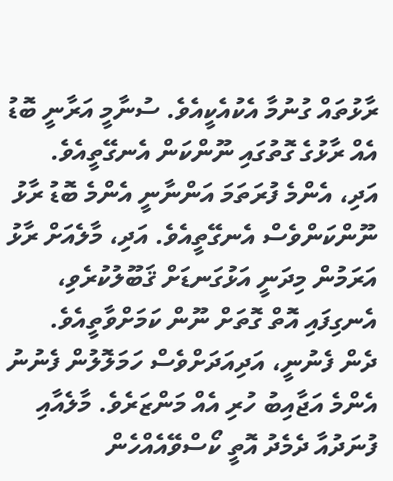ރާޅުތައް ގުނުމާ އެކުއެކީއެވެ. ސުނާމީ އަރާނީ ބޮޑު އެއް ރާޅުގެ ގޮތުގައި ނޫންކަން އެނގޭތީއެވެ. އަދި، އެންމެ ފުރަތަމަ އަންނާނީ އެންމެ ބޮޑު ރާޅު ނޫންކަންވެސް އެނގޭތީއެވެ. އަދި، މާލެއަށް ރާޅު އަރަމުން މިދަނީ އަޅުގަނޑަށް ޤަބޫލުކުރެވި، އެނގިފައި އޮތް ގޮތަށް ނޫން ކަމަށްވާތީއެވެ.
ދެން ފެނުނީ، އަދިއަދަށްވެސް ހަމަލޮލުން ފެނުނު އެންމެ އަޖާއިބު ހުރި އެއް މަންޒަރެވެ. މާލެއާއި ފުނަދުއާ ދެމެދު އޮތީ ކޯސްވޭއެއްހެން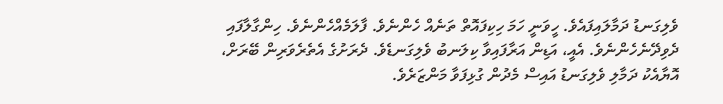ވެލިގަނޑު ދަމާލައިފައެވެ. ހީވަނީ ހަމަ ހިކިފައޮތް ތަނެއް ހެންނެވެ. ފާލަމެއްހެންނެވެ. ހިންގާލާފައި ދެވިދޭނެހެންނެވެ. އެއީ، އަޑިން އަރާފައިވާ ކިލަނބު ވެލިގަނޑެވެ. ދެރަށުގެ އެތެރެވަރިން ބޭރަށް، އޮޔާއެކު ދަމާލި ވެލިގަނޑު އައިސް މެދުން ގުޅިފަވާ މަންޒަރެވެ.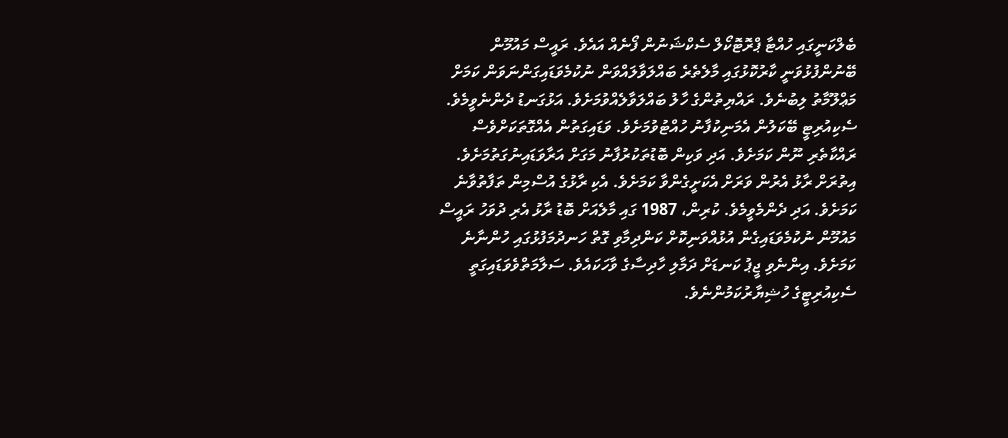ބެލްކަނީގައި ހުއްޓާ ޕްރޮޓޮކޯލް ސެކްޝަނުން ފޯނެއް އައެވެ. ރައީސް މައުމޫން ބޭނުންފުޅުވަނީ ކާރުކޮޅުގައި މާލެތެރެ ބައްލަވާލައްވަން ނުކުމެވަޑައިގަންނަވަން ކަމަށް މަޢްލޫމާތު ލިބުނެވެ. ރައްޔިތުންގެ ހާލު ބައްލަވާލެއްވުމަށެވެ. އަޅުގަނޑު ދެންނެވީމެވެ. ސެކިއުރިޓީ ބޭކަލުން އެމަނިކުފާނު ހުއްޓުވުމަށެވެ. ވަޑައިގަތުން އެއްގޮތަކަށްވެސް ރައްކާތެރި ނޫން ކަމަށެވެ. އަދި ވަކިން ބޮޑުތަކުރުފާނު މަގަށް އަރާވަޑައިނުގަތުމަށެވެ. އިތުރަށް ރާޅު އެރުން ވަރަށް އެކަށީގެންވާ ކަމަށެވެ. އެކި ރާޅުގެ އުސްމިން ތަފާތުވާނެ ކަމަށެވެ. އަދި ދެންމެވީމެވެ. ކުރިން، 1987 ގައި މާލެއަށް ބޮޑު ރާޅު އެރި ދުވަހު ރައީސް މައުމޫން ނުކުމެވަޑައިގެން އުޅުއްވަނިކޮށް ކަންދިމާވި ގޮތް ހަނދުމަފުޅުގައި ހުންނާނެ ކަމަށެވެ. އިންނެވި ޖީޕު ކަނޑަށް ދަމާލި ހާދިސާގެ ވާހަކައެވެ. ސަލާމަތްވެވަޑައިގަތީ ސެކިއުރިޓީގެ ހުޝިޔާރުކަމުންނެވެ.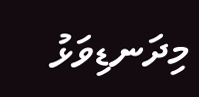މިދަނޑިވަޅު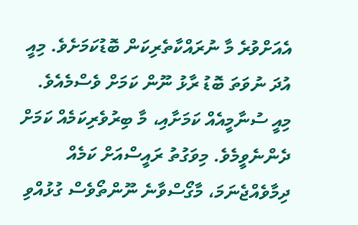އެއަށްވުރެ މާ ނުރައްކާތެރިކަން ބޮޑުކަމަށެވެ. މިއީ އުދަ ނުވަތަ ބޮޑު ރާޅު ނޫން ކަމަށް ވެސްމެއެވެ. މިއީ ސުނާމީއެއް ކަމަށާއި، މާ ބިރުވެރިކަމެއް ކަމަށް ދެންނެވީމެވެ. މިވަގުތު ރައީސްއަށް ކަމެއް ދިމާވެއްޖެނަމަ، މާގޯސްވާނެ ނޫންތޯވެސް ގުޅުއްވި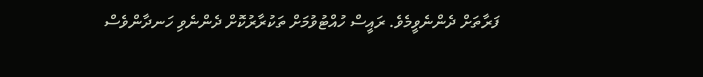ފަރާތަށް ދެންނެވީމެވެ. ރައީސް ހުއްޓުވުމަށް ތަކުރާރުކޮށް ދެންނެވި ހަނދާންވެސް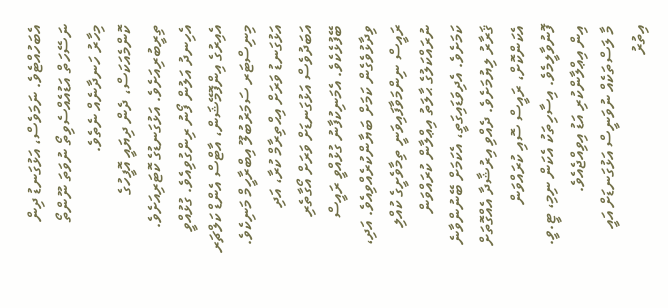އެބަހުއްޓެވެ. ނަމަވެސް، އަޅުގަނޑު ދިން ނަސޭހަތް އަޑުއެއްސެވިތޯ ނުވަތަ ނޫންތޯ މިހާރު ހަނދާނެއް ނެތެވެ.
ކޮންމެއަކަސް، ދެން ދިޔައީ އޮފީހުގެ ތިރީބުރިއަށެވެ. އަޅުގަނޑުގެ ކޮޓަރިއަށެވެ. އެހިނދު އަލުން ފޯނު ރިންގުވިއެވެ. ގުޅުއްވީ އެއިރުގެ އިންފޮމޭޝަން، އާޓްސް އެންޑް ކަލްޗަރ މިނިސްޓަރ ސަމަރުބުލޫ އިބްރާހީމް މަނިކެވެ. އަޅުގަނޑު ވަރަށް އިޙްތިރާމް ކުރާ، އަދި އަބަދުވެސް އަޅުގަނޑަށް ވަރަށް އޯގާތެރި ބޭފުޅެކެވެ. އެމަނިކުފާނު ގުޅުއްވީ ރައީސް ވިދާޅުވެގެން ކަމަށް ބަޔާންކުރެއްވިއެވެ. އަދި، ރައީސް ނިންމަވާފައިވަނީ ތިމާވެށީގެ ކުއްލި ނުރައްކަލުގެ ޙާލަތު އިޢްލާން ކުރައްވަން ކަމަށެވެ. އެދިވަޑައިގަތީ، އެކަމަށް ބޭނުންވާނެ ޤަރާރު ލިޔުމަށެވެ. ދެއްވި އިރުޝާދާ އެއްގޮތަށް އެކަންކޮށް، ރައީސް ސޮއި ކުރައްވަން ފޮނުވާލީމެވެ. އިސާހިތަކު އެކަން ނިމި، ޓީ.ވީ. އިން އިޢްލާންކުރި އަޑު އިވިއްޖެއެވެ.
މާ ލަސްތަކެއް ނުވަނީސް އަޅުގަނޑަށް އައީ އިތުރު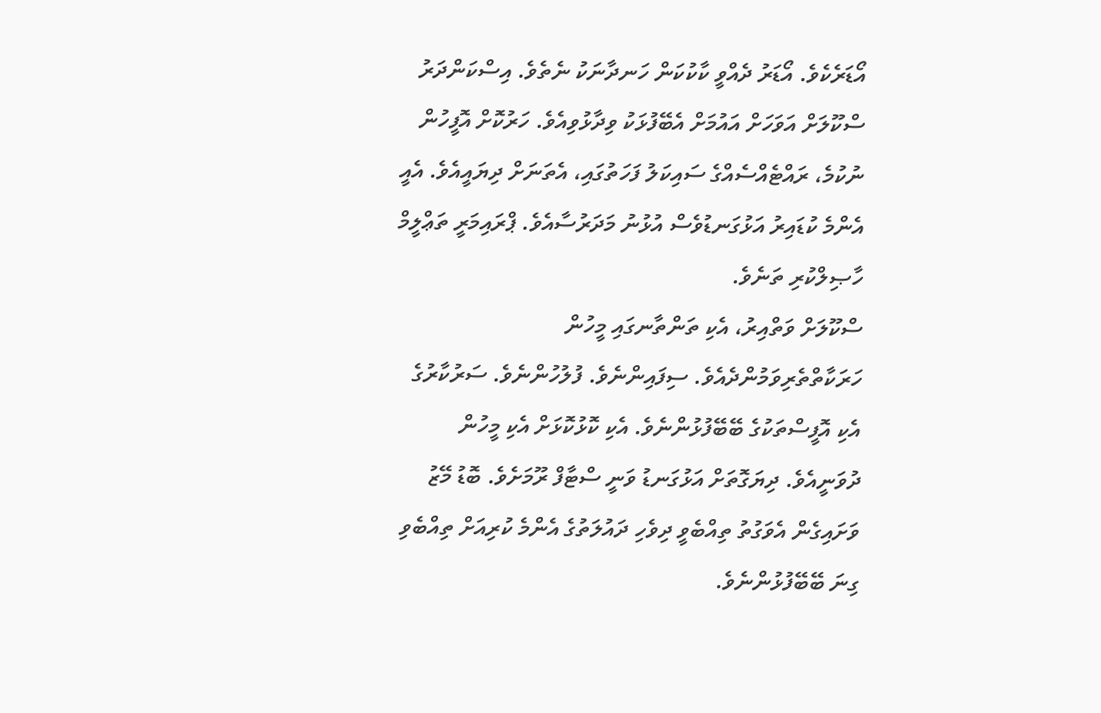އޯޑަރެކެވެ. އޯޑަރު ދެއްވީ ކާކުކަން ހަނދާނަކު ނެތެވެ. އިސްކަންދަރު ސްކޫލަށް އަވަހަށް އައުމަށް އެބޭފުޅަކު ވިދާޅުވިއެވެ. ހަރުކޮށް އޮފީހުން ނުކުމެ، ރައްޓެއްސެއްގެ ސައިކަލު ފަހަތުގައި، އެތަނަށް ދިޔައީއެވެ. އެއީ އެންމެ ކުޑައިރު އަޅުގަނޑުވެސް އުޅުނު މަދަރުސާއެވެ. ޕްރައިމަރީ ތަޢްލީމް ހާޞިލްކުރި ތަނެވެ.
ސްކޫލަށް ވަތްއިރު، އެކި ތަންތާނގައި މީހުން ހަރަކާތްތެރިވަމުންދެއެވެ. ސިފައިންނެވެ. ފުލުހުންނެވެ. ސަރުކާރުގެ އެކި އޮފީސްތަކުގެ ބޭބޭފުޅުންނެވެ. އެކި ކޮޅުކޮޅަށް އެކި މީހުން ދުވަނީއެވެ. ދިޔަގޮތަށް އަޅުގަނޑު ވަނީ ސްޓާފް ރޫމަށެވެ. ބޮޑު މޭޒު ވަށައިގެން އެވަގުތު ތިއްބެވީ ދިވެހި ދައުލަތުގެ އެންމެ ކުރިއަށް ތިއްބެވި ގިނަ ބޭބޭފުޅުންނެވެ.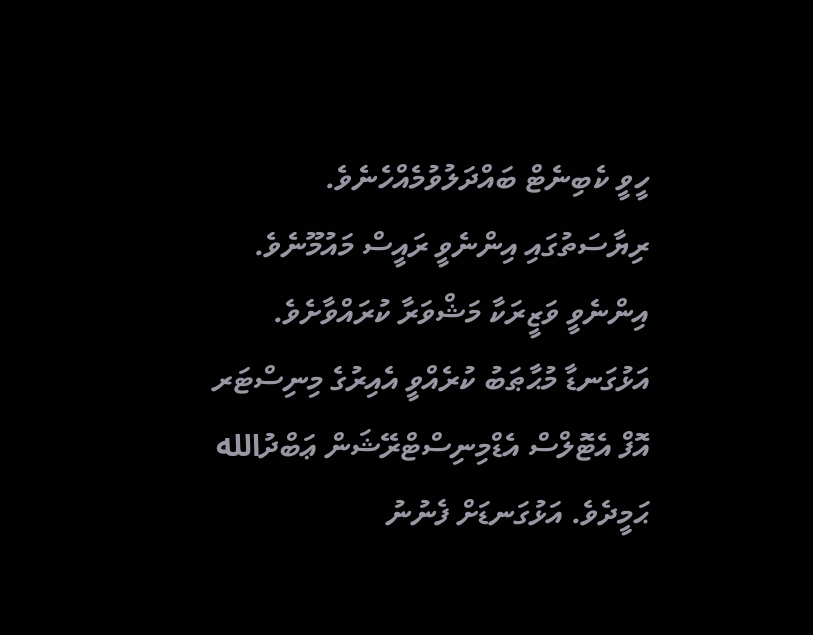ހީވީ ކެބިނެޓް ބައްދަލުވުމެއްހެނެވެ. ރިޔާސަތުގައި އިންނެވީ ރައީސް މައުމޫނެވެ. އިންނެވީ ވަޒީރަކާ މަޝްވަރާ ކުރައްވާށެވެ. އަޅުގަނޑާ މުޙާޠަބު ކުރެއްވީ އެއިރުގެ މިނިސްޓަރ އޮފް އެޓޮލްސް އެޑްމިނިސްޓްރޭޝަން ޢަބްދުالله ޙަމީދެވެ. އަޅުގަނޑަށް ފެނުނު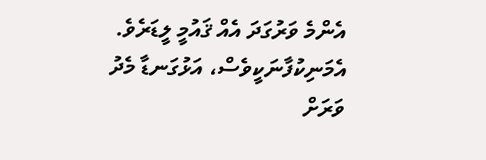އެންމެ ވަރުގަދަ އެއް ޤައުމީ ލީޑަރެވެ. އެމަނިކުފާނަކީވެސް، އަޅުގަނޑާ މެދު ވަރަށް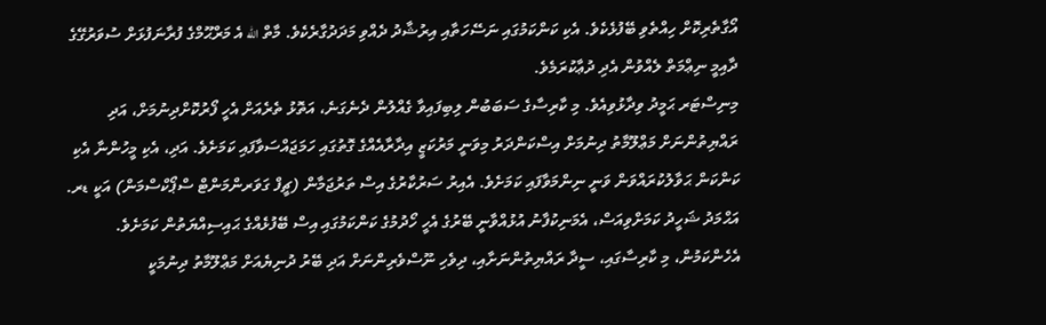އޯގާތެރިކޮށް ހިއްތެވި ބޭފުޅެކެވެ. އެކި ކަންކަމުގައި ނަސޭހަތާއި އިރުޝާދު ދެއްވި މަދަދުގާރެކެވެ. މާތް الله އެ މަރްޙޫމްގެ ފުރާނަފުޅަށް ސުވަރުގޭގެ ދާއިމީ ނިޢްމަތް ލެއްވުން އެދި ދުޢާކުރަމެވެ.
މިނިސްޓަރ ޙަމީދު ވިދާޅުވިއެވެ. މި ކާރިސާގެ ސަބަބުން ލިބިފައިވާ ގެއްލުން ދެނެގަނެ، އަތޮޅު ތެރެއަށް އެހީ ފޯރުކޮށްދިނުމަށް، އަދި ރައްޔިތުންނަށް މަޢްލޫމާތު ދިނުމަށް އިސްކަންދަރު މިވަނީ މަރުކަޒީ އިދާރާއެއްގެ ގޮތުގައި ހަމަޖައްސަވާފައި ކަމަށެވެ. އަދި، އެކި މީހުންނާ އެކި ކަންކަން ޙަވާލުކުރައްވަން ވަނީ ނިންމަވާފައި ކަމަށެވެ. އެއިރު ސަރުކާރުގެ އިސް ތަރުޖަމާން (ޗީފް ގަވަރންމަންޓް ސްޕޯކްސްމަން) އަކީ ޑރ. އަޙްމަދު ޝަހީދު ކަމަށްވިއަސް، އެމަނިކުފާނު އުޅުއްވާނީ ބޭރުގެ އެހީ ހޯދުމުގެ ކަންކަމުގައި އިސް ބޭފުޅެއްގެ ޙައިސިއްޔަތުން ކަމަށެވެ. އެހެންކަމުން، މި ކާރިސާގައި، ސީދާ ރައްޔިތުންނަށާއި، ދިވެހި ނޫސްވެރިންނަށް އަދި ބޭރު ދުނިޔެއަށް މަޢްލޫމާތު ދިނުމަކީ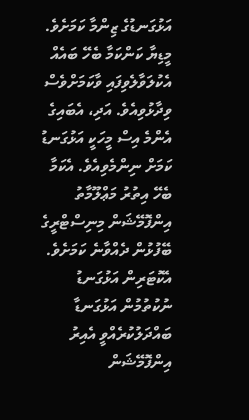އަޅުގަނޑުގެ ޒިންމާ ކަމަށެވެ. މީޑިޔާ ކަންކަމާ ބެހޭ ބައެއް އެކުލަވާލެވިފައި ވާކަމަށްވެސް ވިދާޅުވިއެވެ. އަދި، އެބައިގެ އެންމެ އިސް މީހަކީ އަޅުގަނޑު ކަމަށް ނިންމެވިއެވެ. އެކަމާ ބެހޭ އިތުރު މަޢްލޫމާތު އިންފޮމޭޝަން މިނިސްޓްރީގެ ބޭފުޅުން ދެއްވާނެ ކަމަށެވެ.
އެކޮޓަރިން އަޅުގަނޑު ނުކުތުމުން އަޅުގަނޑާ ބައްދަލުކުރެއްވީ އެއިރު އިންފޮމޭޝަން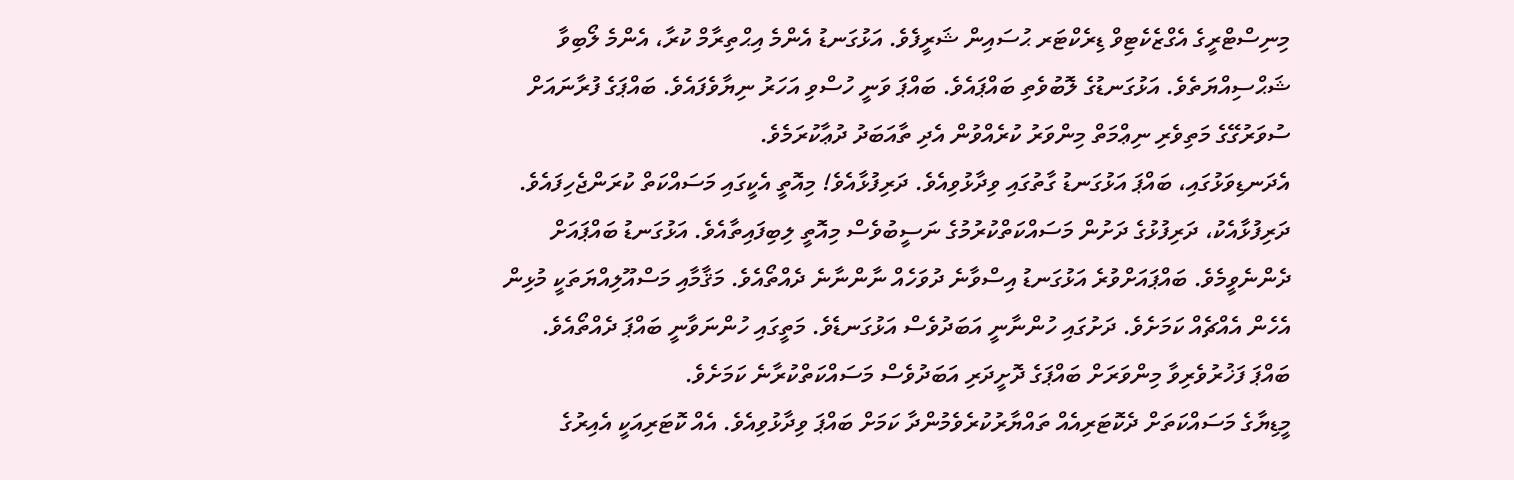މިނިސްޓްރީގެ އެގްޒެކެޓިވް ޑިރެކްޓަރ ޙުސައިން ޝަރީފެވެ. އަޅުގަނޑު އެންމެ އިޙްތިރާމް ކުރާ، އެންމެ ލޯބިވާ ޝަޙްސިއްޔަތެވެ. އަޅުގަނޑުގެ ލޮބުވެތި ބައްޕައެވެ. ބައްޕަ ވަނީ ހުސްވި އަހަރު ނިޔާވެފައެވެ. ބައްޕަގެ ފުރާނައަށް ސުވަރުގޭގެ މަތިވެރި ނިޢްމަތް މިންވަރު ކުރެއްވުން އެދި ތާއަބަދު ދުޢާކުރަމެވެ.
އެދަނޑިވަޅުގައި، ބައްޕަ އަޅުގަނޑު ގާތުގައި ވިދާޅުވިއެވެ. ދަރިފުޅާއެވެ! މިއޮތީ އެކީގައި މަސައްކަތް ކުރަންޖެހިފައެވެ. ދަރިފުޅާއެކު، ދަރިފުޅުގެ ދަށުން މަސައްކަތްކުރުމުގެ ނަސީބުވެސް މިއޮތީ ލިބިފައިތާއެވެ. އަޅުގަނޑު ބައްޕައަށް ދެންނެވީމެވެ. ބައްޕައަށްވުރެ އަޅުގަނޑު އިސްވާނެ ދުވަހެއް ނާންނާނެ ދެއްތޯއެވެ. މަޤާމާއި މަސްއޫލިއްޔަތަކީ މުޅިން އެހެން އެއްޗެއް ކަމަށެވެ. ދަށުގައި ހުންނާނީ އަބަދުވެސް އަޅުގަނޑެވެ. މަތީގައި ހުންނަވާނީ ބައްޕަ ދެއްތޯއެވެ. ބައްޕަ ފަޚުރުވެރިވާ މިންވަރަށް ބައްޕަގެ ދޮށީދަރި އަބަދުވެސް މަސައްކަތްކުރާނެ ކަމަށެވެ.
މީޑިޔާގެ މަސައްކަތަށް ދެކޮޓަރިއެއް ތައްޔާރުކުރެވެމުންދާ ކަމަށް ބައްޕަ ވިދާޅުވިއެވެ. އެއް ކޮޓަރިއަކީ އެއިރުގެ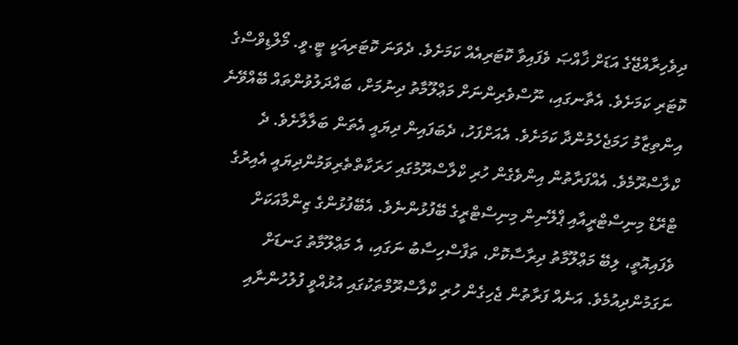ދިވެހިރާއްޖޭގެ އަޑަށް ޚާއްޞަ ވެފައިވާ ކޮޓަރިއެއް ކަމަށެވެ. ދެވަނަ ކޮޓަރިއަކީ ޓީ.ވީ. މޯލްޑިވްސްގެ ކޮޓަރި ކަމަށެވެ. އެތާނގައި، ނޫސްވެރިންނަށް މަޢްލޫމާތު ދިނުމަށް، ބައްދަލުވުންތައް ބޭއްވޭނެ އިންތިޒާމު ހަމަޖެހެމުންދާ ކަމަށެވެ. އެއަށްފަހު، ދެބަފައިން ދިޔައީ އެތަން ބަލާލާށެވެ. ދެ ކްލާސްރޫމެވެ. އެއްފަރާތުން އިންވެގެން ހުރި ކްލާސްރޫމުގައި ހަރަކާތްތެރިވަމުންދިޔައީ އެއިރުގެ ޓްރޭޑް މިނިސްޓްރީއާއި ޕްލޭނިން މިނިސްޓްރީގެ ބޭފުޅުންނެވެ. އެބޭފުޅުންގެ ޒިންމާއަކަށް ވެފައިއޮތީ، ލިބޭ މަޢްލޫމާތު ދިރާސާކޮށް، ތަފާސްހިސާބު ނަގައި، އެ މަޢްލޫމާތު ގަނޑަށް ނަގަމުންދިއުމެވެ. އަނެއް ފަރާތުން ޖެހިގެން ހުރި ކްލާސްރޫމްތަކުގައި އުޅުއްވީ ފުލުހުންނާއި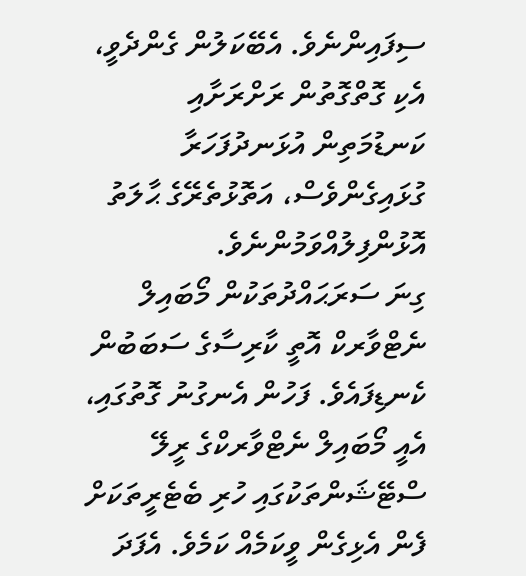ސިފައިންނެވެ. އެބޭކަލުން ގެންދެވީ، އެކި ގޮތްގޮތުން ރަށްރަށާއި ކަނޑުމަތިން އުޅަނދުފަހަރާ ގުޅައިގެންވެސް، އަތޮޅުތެރޭގެ ޙާލަތު އޮޅުންފިލުއްވަމުންނެވެ.
ގިނަ ސަރަޙައްދުތަކުން މޯބައިލް ނެޓްވާރކް އޮތީ ކާރިސާގެ ސަބަބުން ކެނޑިފައެވެ. ފަހުން އެނގުނު ގޮތުގައި، އެއީ މޯބައިލް ނެޓްވާރކްގެ ރީލޭ ސްޓޭޝަންތަކުގައި ހުރި ބެޓެރީތަކަށް ފެން އެޅިގެން ވީކަމެއް ކަމެވެ. އެފަދަ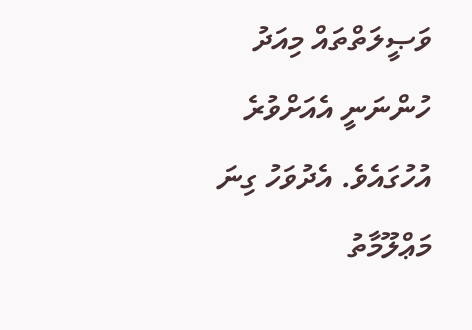ވަޞީލަތްތައް މިއަދު ހުންނަނީ އެއަށްވުރެ އުހުގައެވެ. އެދުވަހު ގިނަ މަޢްލޫމާތު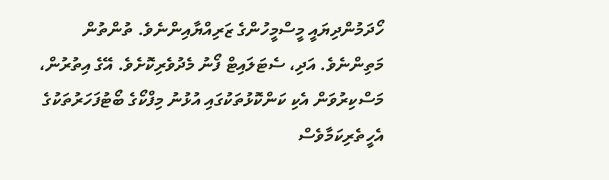ހޯދަމުންދިޔައީ މީސްމީހުންގެ ޒަރިއްޔާއިންނެވެ. ތުންތުން މަތިންނެވެ. އަދި، ސެޓަލައިޓް ފޯނު މެދުވެރިކޮށެވެ. އޭގެ އިތުރުން، މަސްކިރުވަން އެކި ކަންކޮޅުތަކުގައި އުޅުނު މިފްކޯގެ ބޯޓުފަހަރުތަކުގެ އެހީތެރިކަމާވެސް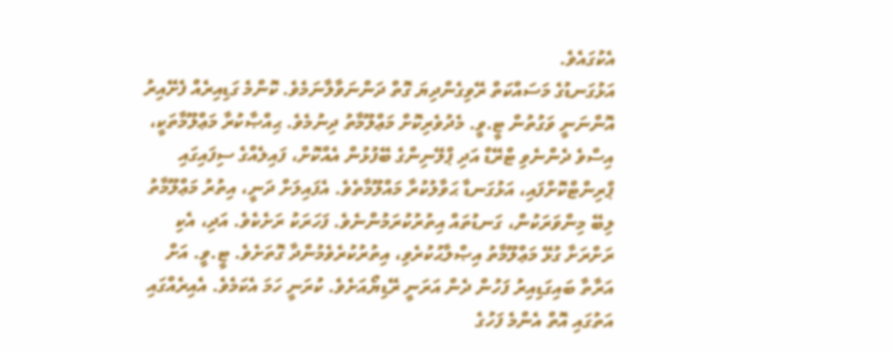އެކުގައެވެ.
އަޅުގަނޑުގެ މަސައްކަތް ރޭވިގެންދިޔަ ގޮތް ދަންނަވާލާނަމެވެ. ކޮންމެ ގަޑިއިރެއް ފެށޭއިރު އޮންނަނީ ވަގުތުން ޓީ.ވީ. މެދުވެރިކޮށް މަޢްލޫމާތު ދިނުމެވެ. ޙިއްޞާކުރާ މަޢްލޫމާތަކީ، އިސްވެ ދެންނެވި ޓްރޭޑް އަދި ޕްލޭނިންގެ ބޭފުޅުން އެއްކޮށް، ފައިލެއްގެ ސިފައިގައި ޕްރިންޓްކޮށްފައި، އަޅުގަނޑާ ޙަވާލުކުރާ މައްލޫމާތެވެ. އެފައިލަށް ދަނީ، އިތުރު މަޢްލޫމާތު ލިބޭ މިންވަރަކުން، ގަނޑުތައް އިތުރުކުރަމުންނެވެ. ފަހަރަކު ރަށެކެވެ. އަދި، އެކި ރަށްރަށާ ގުޅޭ މަޢްލޫމާތު އިޞްލާޙުކުރެވި، އިތުރުކުރެވެމުންދާ ގޮތަށެވެ. ޓީ.ވީ. އަށް އަރާތާ ބައިގަޑިއިރު ފަހުން ދެން އަރަނީ ރޭޑިޔޯއަށެވެ. ކުރަނީ ހަމަ އެކަމެވެ. އެއިރެއްގައި އަތުގައި އޮތް އެންމެ ފަހުގެ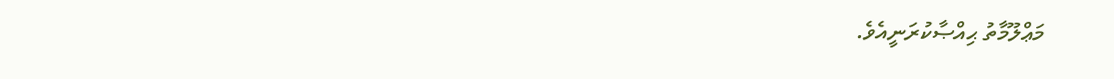މަޢްލޫމާތު ޙިއްޞާކުރަނީއެވެ.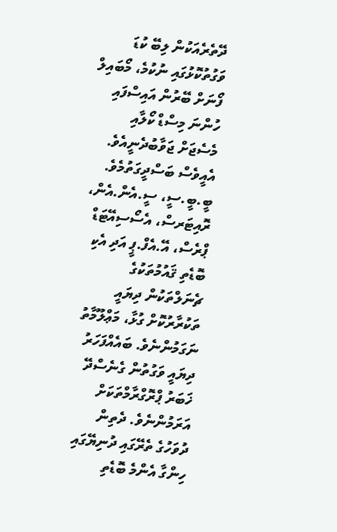ދޭތެރެއަކުން ލިބޭ ކުޑަ ވަގުތުކޮޅުގައި ނުކުމެ، މޯބައިލް ފޯނަށް ބޭރުން އައިސްފައި ހުންނަ މިސްޑް ކޯލާއި މެސެޖަށް ޖަވާބުދެނީއެވެ. އެއީވެސް ބަސްދީގަތުމެވެ. ބީ.ބީ.ސީ، ސީ.އެން.އެން، ރޮއިޓަރސް، އެސޯސިއޭޓަޑް ޕްރެސް، އޭ.އެފް.ޕީ އަދި އެކި ބޮޑެތި ޤައުމުތަކުގެ ޗެނަލްތަކުން ދިޔައީ ތަކުރާރުކޮށް ގުޅާ، މަޢްލޫމާތު ނަގަމުންނެވެ. ބައެއްފަހަރު ދިޔައީ ވަގުތުން ގެނެސްދޭ ޚަބަރު ޕްރޮގްރާމްތަކަށް އަރަމުންނެވެ. ދެތިން ދުވަހުގެ ތެރޭގައި ދުނިޔޭގައި ހިންގާ އެންމެ ބޮޑެތި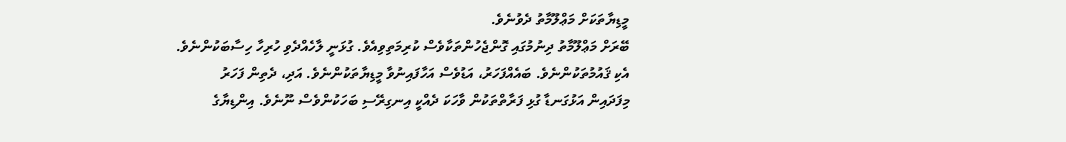މީޑިޔާތަކަށް މަޢްލޫމާތު ދެވުނެވެ.
ބޭރަށް މަޢްލޫމާތު ދިނުމުގައި ގޮންޖެހުންތަކާވެސް ކުރިމަތިވިއެވެ. ގުޅަނީ ލާހެއްދެވި ހުރިހާ ހިސާބަކުންނެވެ. އެކި ޤައުމުތަކުންނެވެ. ބައެއްފަހަރު، އަޑުވެސް އަހާފައިނުވާ މީޑިޔާތަކުންނެވެ. އަދި، ދެތިން ފަހަރު މިފަދައިން އަޅުގަނޑާ ގުޅި ފަރާތްތަކުން ވާހަކަ ދެއްކީ އިނގިރޭސި ބަހަކުންވެސް ނޫނެވެ. އިންޑިޔާގެ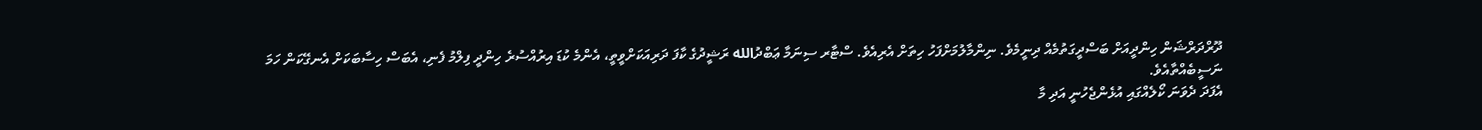ދޫރްދަރްޝަން ހިންދީއަށް ބަސްދީގަތުމެއް ދިނީމެވެ. ނިންމާލުމަށްފަހު ހިތަށް އެރިއެވެ. ސްޓާރ ސިނަމާ ޢަބްދުالله ރަޝީދުގެ ކާފަ ދަރިއަކަށްވީތީ، އެންމެ ކުޑަ އިރުއްސުރެ ހިންދީ ފިލްމު ފެނި، އެބަސް ހިސާބަކަށް އެނގޭކަން ހަމަ ނަސީބެއްތާއެވެ.
އެފަދަ ދެވަނަ ކޯލެއްގައި އުޅެންޖެހުނީ އަދި މާ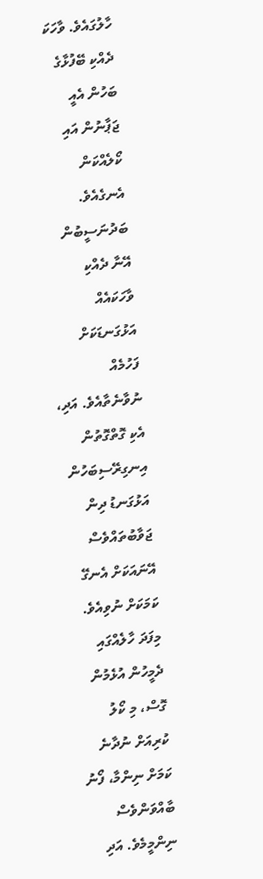ހާލުގައެވެ. ވާހަކަ ދެއްކި ބޭފުޅާގެ ބަހުން އެއީ ޖަޕާނުން އައި ކޯލެއްކަން އެނގެއެވެ. ބަދުނަސީބުން އޭނާ ދެއްކި ވާހަކައެއް އަޅުގަނޑަކަށް ފަހުމެއް ނުވާނެތާއެވެ. އަދި، އެކި ގޮތްގޮތުން އިނގިރޭސިބަހުން އަޅުގަނޑު ދިން ޖަވާބުތައްވެސް އޭނައަކަށް އެނގޭ ކަމަކަށް ނުވިއެވެ. މިފަދަ ހާލެއްގައި ދެމީހުން އުޅެމުން ގޮސް، މި ކޯލު ކުރިއަށް ނުދާނެ ކަމަށް ނިންމާ، ފޯނު ބާއްވަންވެސް ނިންމީމެވެ. އަދި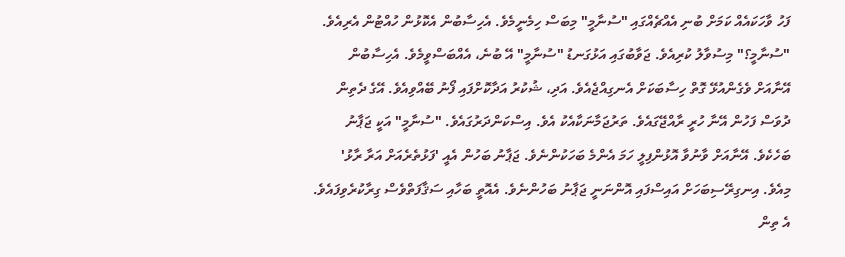ފަހު ވާހަކައެއް ކަމަށް ބުނި އެއްޗެއްގައި "ސުނާމީ" މިބަސް ހިމެނީމެވެ. އެހިސާބުން އެކޮޅުން ހުއްޓުން އެރިއެވެ. "ސުނާމީ؟" މިސުވާލު ކުރިއެވެ. ޖަވާބުގައި އަޅުގަނޑު "ސުނާމީ" އޭ ބުނެ، އެއްބަސްވީމެވެ. އެހިސާބުން އޭނާއަށް ވެގެންއުޅޭ ގޮތް ހިސާބަކަށް އެނގިއްޖެއެވެ. އަދި، ޝުކުރު އަދާކޮށްފައި ފޯނު ބޭއްވިއެވެ. އޭގެ ދެތިން ދުވަސް ފަހުން އޭނާ ހުރީ ރާއްޖޭގައެވެ. ތަރުޖަމާނަކާއެކު އެވެ. އިސްކަންދަރުގައެވެ. "ސުނާމީ" އަކީ ޖަޕާނު ބަހެކެވެ. އޭނާއަށް ވާނުވާ އޮޅުންފިލީ ހަމަ އެންމެ ބަހަކުންނެވެ. ޖަޕާނު ބަހުން އެއީ 'ފަޅުތެރެއަށް އަރާ ރާޅު' މިއެވެ. އިނގިރޭސިބަހަށް އައިސްފައި އޮންނަނީ ޖަޕާނު ބަހުންނެވެ. އެއޮތީ ބަހާއި ސަޤާފަތްވެސް ގިރާކުރެވިފައެވެ.
އެ ތިން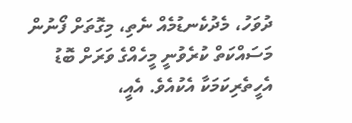ދުވަހު، މެދުކެނޑުމެއް ނެތި، މިގޮތަށް ފޯނުން މަސައްކަތް ކުރެވުނީ މީހެއްގެ ވަރަށް ބޮޑު އެހީތެރިކަމަކާ އެކުއެވެ. އެއީ،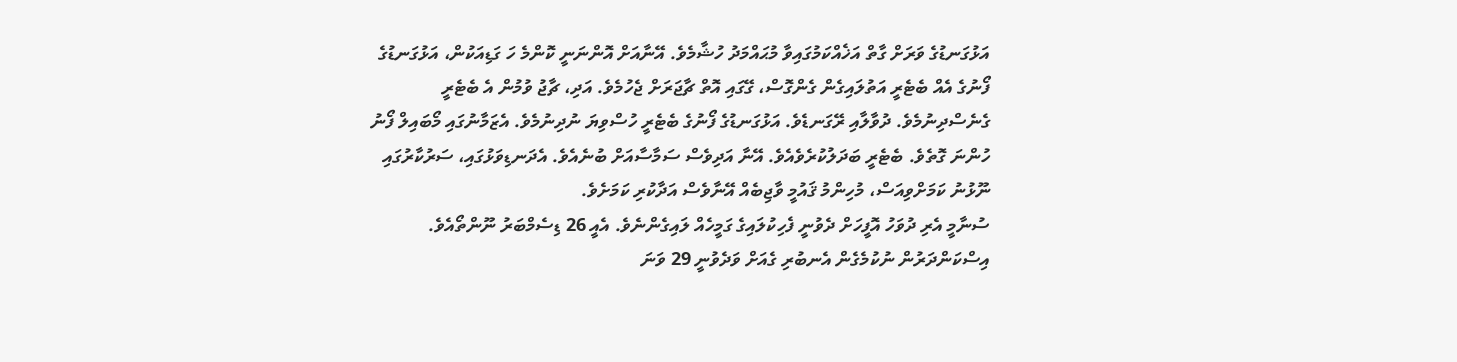އަޅުގަނޑުގެ ވަރަށް ގާތް އަޚެއްކަމުގައިވާ މުޙައްމަދު ހުޝާމެވެ. އޭނާއަށް އޮންނަނީ ކޮންމެ ހަ ގަޑިއަކުން، އަޅުގަނޑުގެ ފޯނުގެ އެއް ބެޓެރީ އަތުލައިގެން ގެންގޮސް، ގޭގައި އޮތް ޗާޖަރަށް ޖެހުމެވެ. އަދި، ޗާޖު ވުމުން އެ ބެޓެރީ ގެނެސްދިނުމެވެ. ދުވާލާއި ރޭގަނޑެވެ. އަޅުގަނޑުގެ ފޯނުގެ ބެޓެރީ ހުސްވިޔަ ނުދިނުމެވެ. އެޒަމާނުގައި މޯބައިލް ފޯނު ހުންނަ ގޮތެވެ. ބެޓެރީ ބަދަލުކުރެވެއެވެ. އޭނާ އަދިވެސް ސަމާސާއަށް ބުނެއެވެ. އެދަނޑިވަޅުގައި، ސަރުކާރުގައި ނޫޅުނު ކަމަށްވިއަސް، މުހިންމު ޤައުމީ ވާޖިބެއް އޭނާވެސް އަދާކުރި ކަމަށެވެ.
ސުނާމީ އެރި ދުވަހު އޮފީހަށް ދެވުނީ ފެހިކުލައިގެ ގަމީހެއް ލައިގެންނެވެ. އެއީ 26 ޑިސެމްބަރު ނޫންތޯއެވެ. އިސްކަންދަރުން ނުކުމެގެން އެނބުރި ގެއަށް ވަދެވުނީ 29 ވަނަ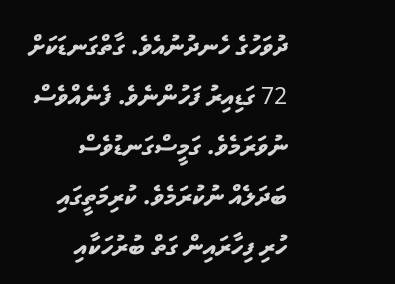ދުވަހުގެ ހެނދުނުއެވެ. ގާތްގަނޑަކަށް 72 ގަޑިއިރު ފަހުންނެވެ. ފެނެއްވެސް ނުވަރަމެވެ. ގަމީސްގަނޑުވެސް ބަދަލެއް ނުކުރަމެވެ. ކުރިމަތީގައި ހުރި ފިހާރައިން ގަތް ބުރުހަކާއި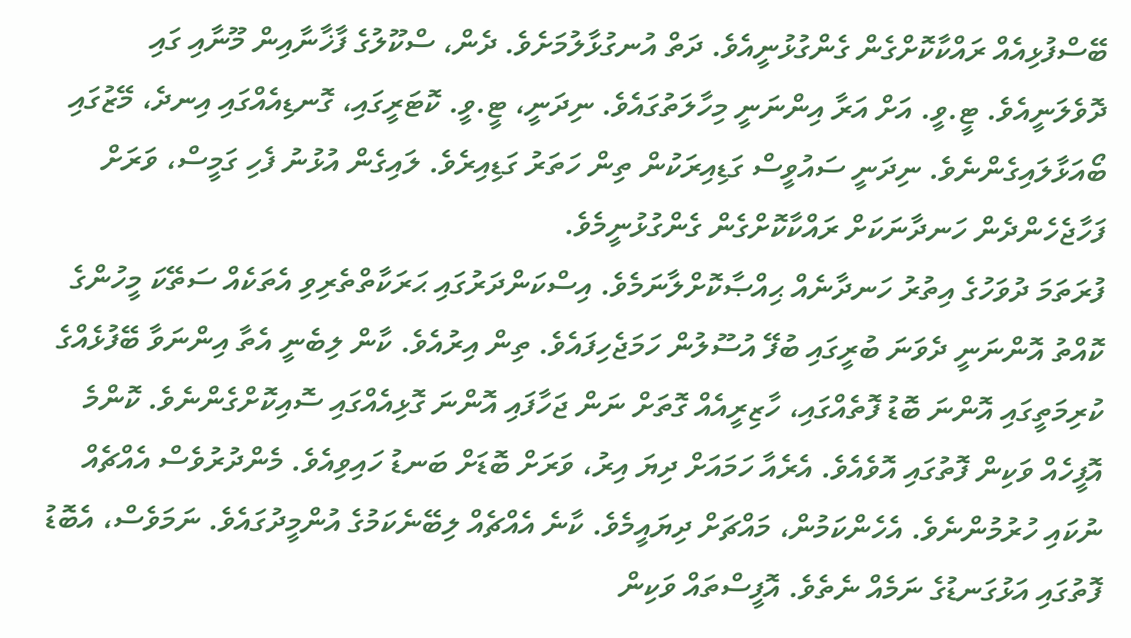ބޭސްފުޅިއެއް ރައްކާކޮށްގެން ގެންގުޅުނީއެވެ. ދަތް އުނގުޅާލުމަށެވެ. ދެން، ސްކޫލުގެ ފާޚާނާއިން މޫނާއި ގައި ދޮވެލަނީއެވެ. ޓީ.ވީ. އަށް އަރާ އިންނަނީ މިހާލަތުގައެވެ. ނިދަނީ، ޓީ.ވީ. ކޮޓަރީގައި، ގޮނޑިއެއްގައި އިނދެ، މޭޒުގައި ބޯއަޅާލައިގެންނެވެ. ނިދަނީ ސައުވީސް ގަޑިއިރަކުން ތިން ހަތަރު ގަޑިއިރެވެ. ލައިގެން އުޅުނު ފެހި ގަމީސް، ވަރަށް ފަހާޖެހެންދެން ހަނދާނަކަށް ރައްކާކޮށްގެން ގެންގުޅުނީމެވެ.
ފުރަތަމަ ދުވަހުގެ އިތުރު ހަނދާނެއް ޙިއްޞާކޮށްލާނަމެވެ. އިސްކަންދަރުގައި ޙަރަކާތްތެރިވި އެތަކެއް ސަތޭކަ މީހުންގެ ކޮއްތު އޮންނަނީ ދެވަނަ ބުރީގައި ބުފޭ އުސޫލުން ހަމަޖެހިފައެވެ. ތިން އިރުއެވެ. ކާން ލިބެނީ އެތާ އިންނަވާ ބޭފުޅެއްގެ ކުރިމަތީގައި އޮންނަ ބޮޑު ފޮތެއްގައި، ހާޒިރީއެއް ގޮތަށް ނަން ޖަހާފައި އޮންނަ ގޮޅިއެއްގައި ސޮއިކޮށްގެންނެވެ. ކޮންމެ އޮފީހެއް ވަކިން ފޮތުގައި އޮވެއެވެ. އެރެއާ ހަމައަށް ދިޔަ އިރު، ވަރަށް ބޮޑަށް ބަނޑު ހައިވިއެވެ. މެންދުރުވެސް އެއްޗެއް ނުކައި ހުރުމުންނެވެ. އެހެންކަމުން، މައްޗަށް ދިޔައީމެވެ. ކާނެ އެއްޗެއް ލިބޭނެކަމުގެ އުންމީދުގައެވެ. ނަމަވެސް، އެބޮޑު ފޮތުގައި އަޅުގަނޑުގެ ނަމެއް ނެތެވެ. އޮފީސްތައް ވަކިން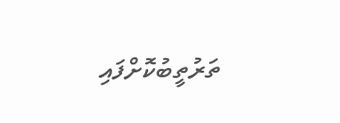ތަރުތީބުކޮށްފައި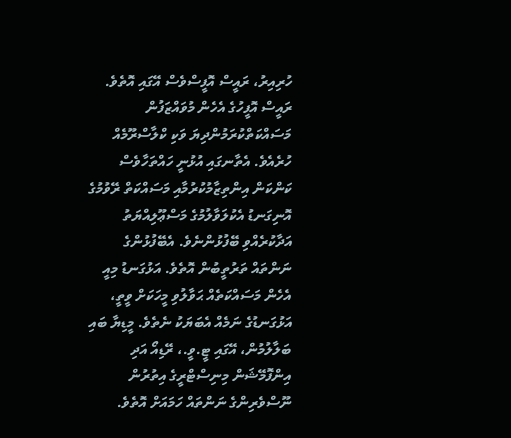ހުރިއިރު، ރައީސް އޮފީސްވެސް އޭގައި އޮތެވެ. ރައީސް އޮފީހުގެ އެހެން މުވައްޒަފުން މަސައްކަތްކުރަމުންދިޔަ ވަކި ކްލާސްރޫމެއް ހުރެއެވެ. އެތާނގައި އުޅުނީ ހައްތަހާވެސް ކަންކަން އިންތިޒާމުކުރުމާއި މަސައްކަތް ރޭވުމުގެ އޮނިގަނޑު އެކުލަވާލުމުގެ މަސްޢޫލިއްޔަތު އަދާކުރެއްވި ބޭފުޅުންނެވެ. އެބޭފުޅުންގެ ނަންތައް ތަރުތީބުން އޮތެވެ. އަޅުގަނޑު މިއީ އެހެން މަސައްކަތެއް ޙަވާލުވި މީހަކަށް ވީތީ، އަޅުގަނޑުގެ ނަމެއް އެބަޔަކު ނެތެވެ. މީޑިޔާ ބައި ބަލާލުމުން، އޭގައި ޓީ.ވީ.، ރޭޑިއޯ އަދި އިންފޮމޭޝަން މިނިސްޓްރީގެ އިތުރުން ނޫސްވެރިންގެ ނަންތައް ހަމައަށް އޮތެވެ.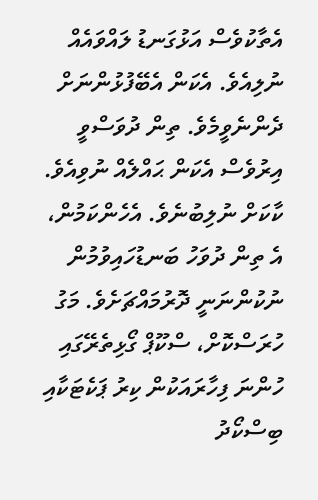އެތާކުވެސް އަޅުގަނޑު ލައްވައެއް ނުލިއެވެ. އެކަން އެބޭފުޅުންނަށް ދެންނެވީމެވެ. ތިން ދުވަސްވީ އިރުވެސް އެކަން ޙައްލެއް ނުވިއެވެ. ކާކަށް ނުލިބުނެވެ. އެހެންކަމުން، އެ ތިން ދުވަހު ބަނޑުހައިވުމުން ނުކުންނަނީ ދޮރުމައްޗަށެވެ. މަގު ހުރަސްކޮށް، ސްކޫޕް ގޯޅިތެރޭގައި ހުންނަ ފިހާރައަކުން ކިރު ޕަކެޓަކާއި ބިސްކޯދު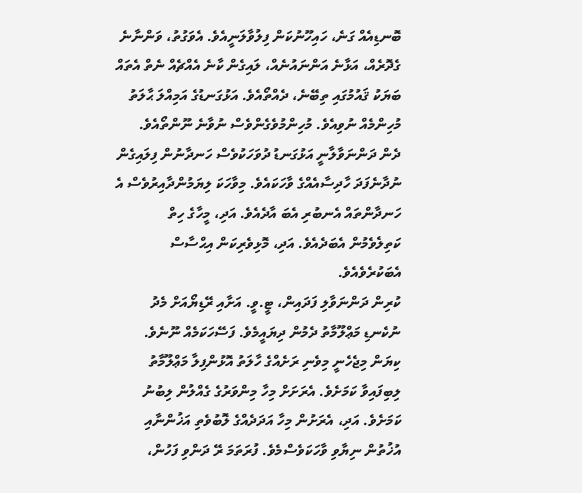ބޮނޑިއެއް ގަނެ، ހައިހޫނުކަން ފިލުވާލަނީއެވެ. އެވަގުތު، ވަންނާނެ ގެދޮރެއް، އަޅާނެ އަންނައުނެއް، ލައިގެން ކާނެ އެއްޗެއް ނެތް އެތައް ބަޔަކު ޤައުމުގައި ތިބޭނެ، ދެއްތޯއެވެ. އަޅުގަނޑުގެ އަމިއްލަ ޙާލަތު މުހިންމެއް ނުވިއެވެ. މުހިންމުވެގެންވެސް ނުވާނެ ނޫންތޯއެވެ.
ދެން ދަންނަވާލާނީ އަޅުގަނޑު ދުވަހަކުވެސް ހަނދާނުން ފިލައިގެން ނުދާނެފަދަ ހާދިސާއެއްގެ ވާހަކައެވެ. މިވާހަކަ ލިޔަމުންދާއިރުވެސް އެ ހަނދާންތައް އެނބުރި އެބަ އާދެއެވެ. އަދި، މީހާގެ ހިތް ކަތިލެވެމުން އެބަދެއެވެ. އަދި، މޮޅިވެރިކަން އިޙްސާސް އެބަކުރެވެއެވެ.
ކުރިން ދަންނަވާލި ފަދައިން، ޓީ.ވީ. އަށާއި ރޭޑިޔޯއަށް މެދު ނުކެނޑި މަޢްލޫމާތު ދެމުން ދިޔައީމެވެ. ފަސޭހަކަމެއް ނޫނެވެ. ކިޔަން މިޖެހެނީ މިވެނި ރަށެއްގެ ހާލަތު އޮޅުންފިލާ މަޢްލޫމާތު ލިބިފައިވާ ކަމަށެވެ. އެރަށަށް މިހާ މިންވަރުގެ ގެއްލުން ލިބުނު ކަމަށެވެ. އަދި، އެރަށުން މިހާ އަދަދެއްގެ ލޮބުވެތި އަޚުންނާއި އުޚުތުން ނިޔާވި ވާހަކަވެސްމެވެ. ފުރަތަމަ ރޭ ދަންވި ފަހުން،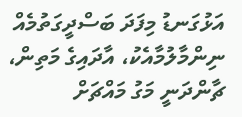އަޅުގަނޑު މިފަދަ ބަސްދީގަތުމެއް ނިންމާލުމާއެކު، އާދައިގެ މަތިން، ޗާންދަނީ މަގު މައްޗަށް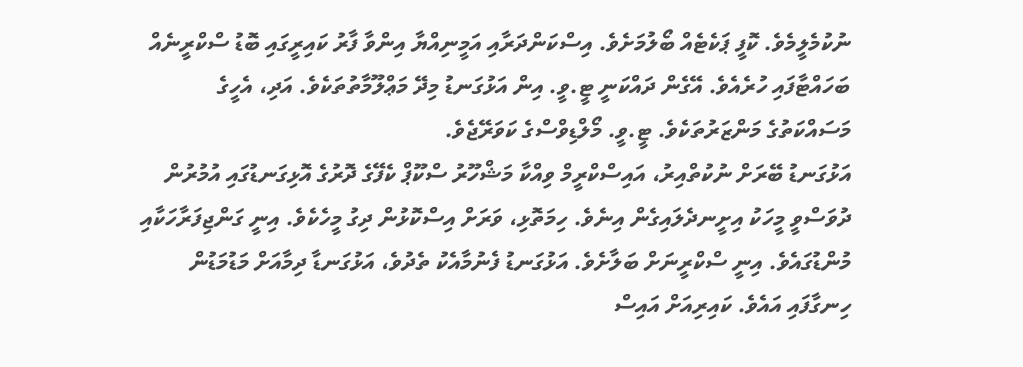ނުކުމެލީމެވެ. ކޮފީ ޕަކެޓެއް ބޯލުމަށެވެ. އިސްކަންދަރާއި އަމީނިއްޔާ އިންވާ ފާރު ކައިރީގައި ބޮޑު ސްކްރީނެއް ބަހައްޓާފައި ހުރެއެވެ. އޭގެން ދައްކަނީ ޓީ.ވީ. އިން އަޅުގަނޑު މިދޭ މަޢްލޫމާތުތަކެވެ. އަދި، އެހީގެ މަސައްކަތުގެ މަންޒަރުތަކެވެ. ޓީ.ވީ. މޯލްޑިވްސްގެ ކަވަރޭޖެވެ.
އަޅުގަނޑު ބޭރަށް ނުކުތްއިރު، އައިސްކްރީމް ވިއްކާ މަޝްހޫރު ސްކޫޕް ކެފޭގެ ދޮރުގެ އޮޅިގަނޑުގައި އުމުރުން ދުވަސްވީ މީހަކު އިށީނދެލައިގެން އިނެވެ. ހިމަތޮޅި، ވަރަށް އިސްކޮޅުން ދިގު މީހެކެވެ. އިނީ ގަންޖިފަރާހަކާއި މުންޑުގައެވެ. އިނީ ސްކްރީނަށް ބަލާށެވެ. އަޅުގަނޑު ފެނުމާއެކު ތެދުވެ، އަޅުގަނޑާ ދިމާއަށް މަޑުމަޑުން ހިނގާފައި އައެވެ. ކައިރިއަށް އައިސް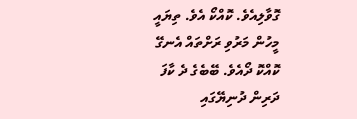ގޮވާލިއެވެ. ކޮއްކޯ އެވެ. ތިޔައީ މީހުން މަރުވި ރަށްތައް އެނގޭ ކޮއްކޮ ދޯއެވެ. ބޭބެގެ ދެ ކާފަ ދަރިން ދުނިޔޭގައި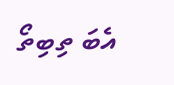އެބަ ތިބިތޯ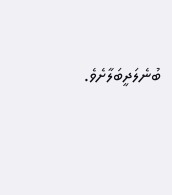ބުނެލަދީބަލާށެވެ.